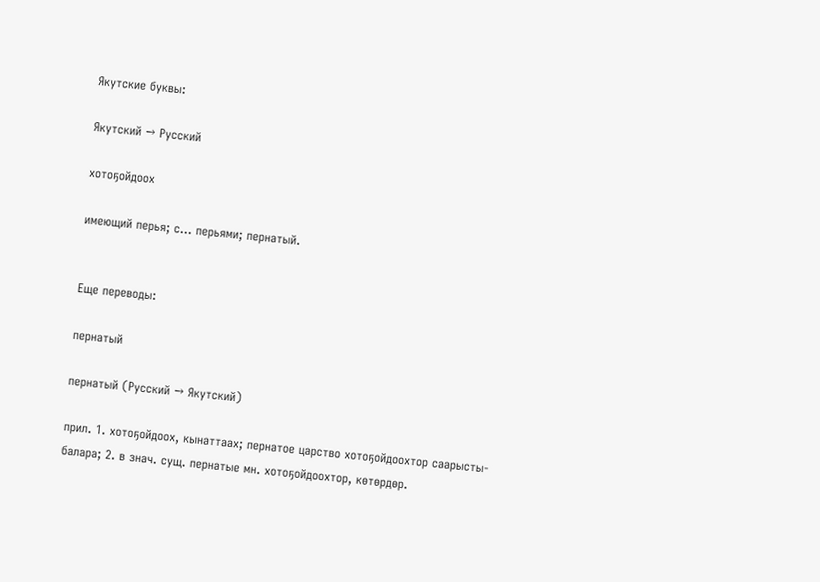Якутские буквы:

Якутский → Русский

хотоҕойдоох

имеющий перья; с... перьями; пернатый.


Еще переводы:

пернатый

пернатый (Русский → Якутский)

прил. 1. хотоҕойдоох, кынаттаах; пернатое царство хотоҕойдоохтор саарысты-балара; 2. в знач. сущ. пернатые мн. хотоҕойдоохтор, көтөрдөр.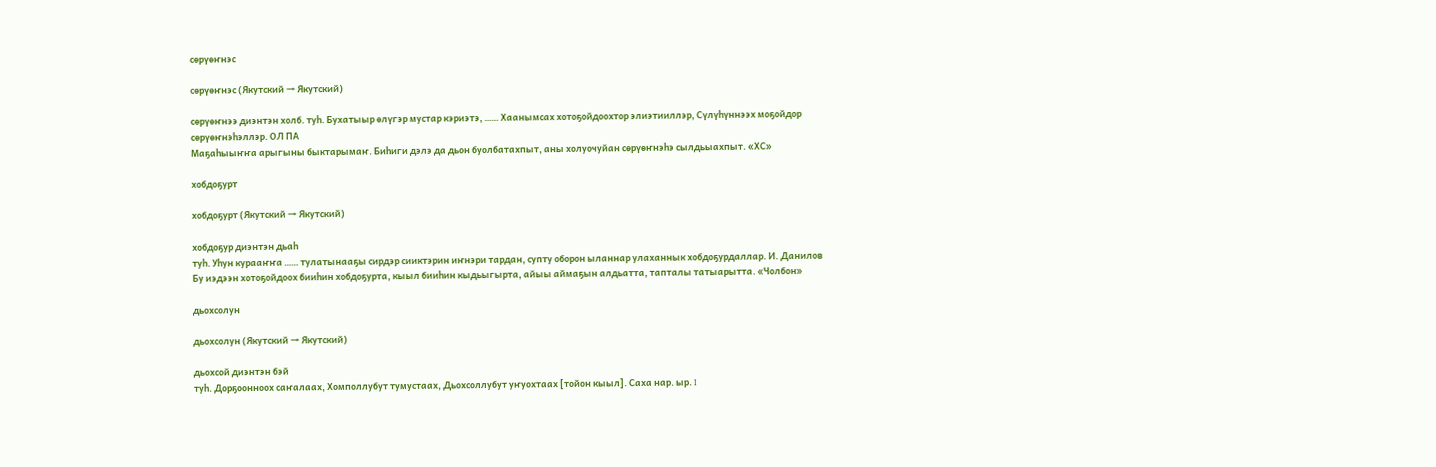сөрүөҥнэс

сөрүөҥнэс (Якутский → Якутский)

сөрүөҥнээ диэнтэн холб. туһ. Бухатыыр өлүгэр мустар кэриэтэ, …… Хаанымсах хотоҕойдоохтор элиэтииллэр, Сүлүһүннээх моҕойдор сөрүөҥнэһэллэр. ОЛ ПА
Маҕаһыыҥҥа арыгыны быктарымаҥ. Биһиги дэлэ да дьон буолбатахпыт, аны холуочуйан сөрүөҥнэһэ сылдьыахпыт. «ХС»

хобдоҕурт

хобдоҕурт (Якутский → Якутский)

хобдоҕур диэнтэн дьаһ
туһ. Уһун курааҥҥа …… тулатынааҕы сирдэр сииктэрин иҥнэри тардан, супту оборон ыланнар улаханнык хобдоҕурдаллар. И. Данилов
Бу иэдээн хотоҕойдоох бииһин хобдоҕурта, кыыл бииһин кыдьыгырта, айыы аймаҕын алдьатта, тапталы татыарытта. «Чолбон»

дьохсолун

дьохсолун (Якутский → Якутский)

дьохсой диэнтэн бэй
туһ. Дорҕоонноох саҥалаах, Хомполлубут тумустаах, Дьохсоллубут уҥуохтаах [тойон кыыл]. Саха нар. ыр. I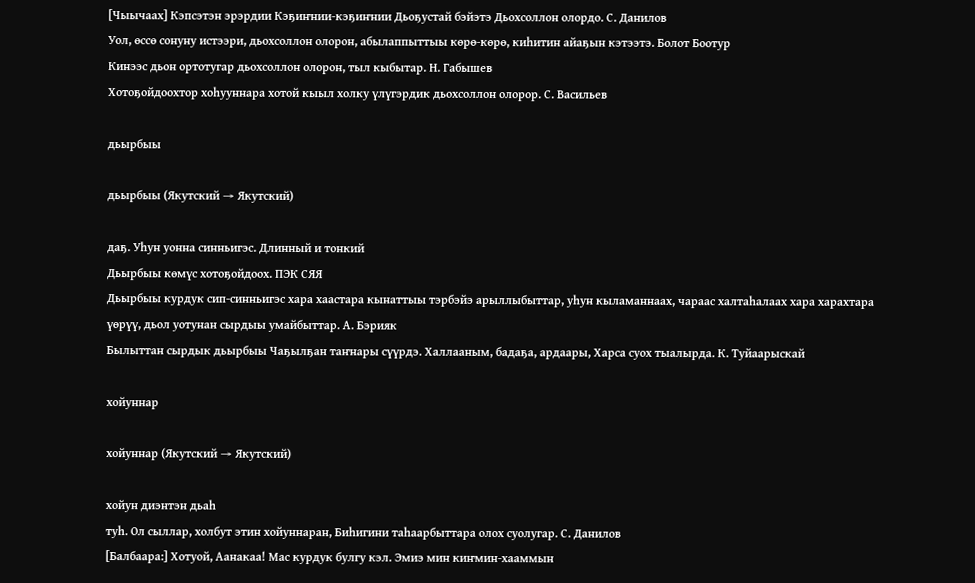[Чыычаах] Кэпсэтэн эрэрдии Кэҕиҥнии-кэҕиҥнии Дьоҕустай бэйэтэ Дьохсоллон олордо. С. Данилов
Уол, өссө сонуну истээри, дьохсоллон олорон, абылаппыттыы көрө-көрө, киһитин айаҕын кэтээтэ. Болот Боотур
Кинээс дьон ортотугар дьохсоллон олорон, тыл кыбытар. Н. Габышев
Хотоҕойдоохтор хоһууннара хотой кыыл холку үлүгэрдик дьохсоллон олорор. С. Васильев

дьырбыы

дьырбыы (Якутский → Якутский)

даҕ. Уһун уонна синньигэс. Длинный и тонкий
Дьырбыы көмүс хотоҕойдоох. ПЭК СЯЯ
Дьырбыы курдук сип-синньигэс хара хаастара кынаттыы тэрбэйэ арыллыбыттар, уһун кыламаннаах, чараас халтаһалаах хара харахтара үөрүү, дьол уотунан сырдыы умайбыттар. А. Бэрияк
Былыттан сырдык дьырбыы Чаҕылҕан таҥнары сүүрдэ. Халлааным, бадаҕа, ардаары, Харса суох тыалырда. К. Туйаарыскай

хойуннар

хойуннар (Якутский → Якутский)

хойун диэнтэн дьаһ
туһ. Ол сыллар, холбут этин хойуннаран, Биһигини таһаарбыттара олох суолугар. С. Данилов
[Балбаара:] Хотуой, Аанакаа! Мас курдук булгу кэл. Эмиэ мин киҥмин-хааммын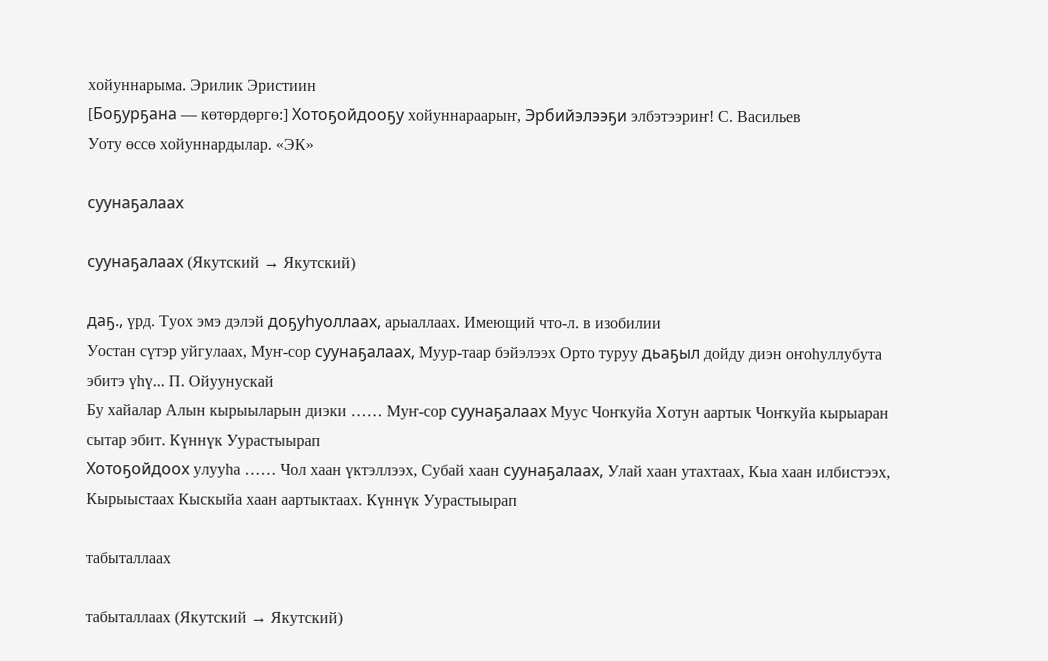хойуннарыма. Эрилик Эристиин
[Боҕурҕана — көтөрдөргө:] Хотоҕойдооҕу хойуннараарыҥ, Эрбийэлээҕи элбэтээриҥ! С. Васильев
Уоту өссө хойуннардылар. «ЭК»

суунаҕалаах

суунаҕалаах (Якутский → Якутский)

даҕ., үрд. Туох эмэ дэлэй доҕуһуоллаах, арыаллаах. Имеющий что-л. в изобилии
Уостан сүтэр уйгулаах, Муҥ-сор суунаҕалаах, Муур-таар бэйэлээх Орто туруу дьаҕыл дойду диэн оҥоһуллубута эбитэ үһү... П. Ойуунускай
Бу хайалар Алын кырыыларын диэки …… Муҥ-сор суунаҕалаах Муус Чоҥкуйа Хотун аартык Чоҥкуйа кырыаран сытар эбит. Күннүк Уурастыырап
Хотоҕойдоох улууһа …… Чол хаан үктэллээх, Субай хаан суунаҕалаах, Улай хаан утахтаах, Кыа хаан илбистээх, Кырыыстаах Кыскыйа хаан аартыктаах. Күннүк Уурастыырап

табыталлаах

табыталлаах (Якутский → Якутский)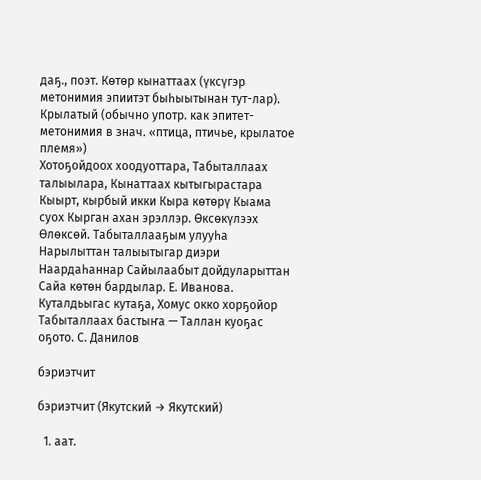даҕ., поэт. Көтөр кынаттаах (үксүгэр метонимия эпиитэт быһыытынан тут-лар). Крылатый (обычно употр. как эпитет-метонимия в знач. «птица, птичье, крылатое племя»)
Хотоҕойдоох хоодуоттара, Табыталлаах талыылара, Кынаттаах кытыгырастара Кыырт, кырбый икки Кыра көтөрү Кыама суох Кырган ахан эрэллэр. Өксөкүлээх Өлөксөй. Табыталлааҕым улууһа Нарылыттан талыытыгар диэри Наардаһаннар Сайылаабыт дойдуларыттан Сайа көтөн бардылар. Е. Иванова. Куталдьыгас кутаҕа, Хомус окко хорҕойор Табыталлаах бастыҥа — Таллан куоҕас оҕото. С. Данилов

бэриэтчит

бэриэтчит (Якутский → Якутский)

  1. аат.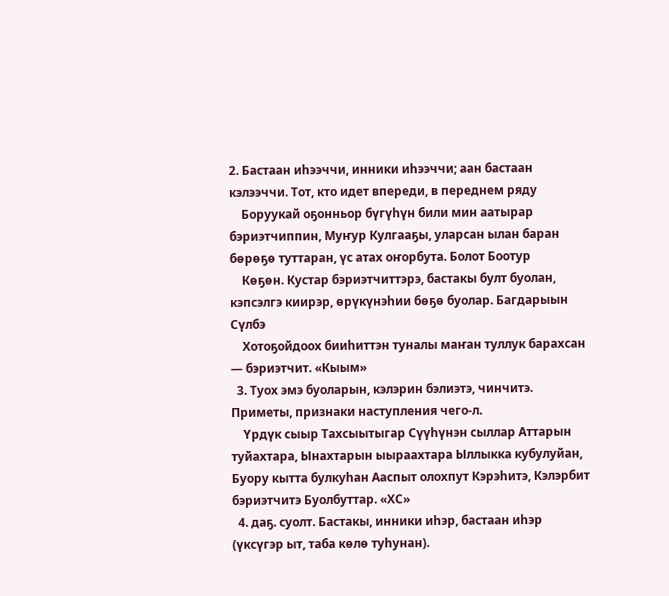2. Бастаан иһээччи, инники иһээччи; аан бастаан кэлээччи. Тот, кто идет впереди, в переднем ряду
    Боруукай оҕонньор бүгүһүн били мин аатырар бэриэтчиппин, Муҥур Кулгааҕы, уларсан ылан баран бөрөҕө туттаран, үс атах оҥорбута. Болот Боотур
    Көҕөн. Кустар бэриэтчиттэрэ, бастакы булт буолан, кэпсэлгэ киирэр, өрүкүнэһии бөҕө буолар. Багдарыын Сүлбэ
    Хотоҕойдоох бииһиттэн туналы маҥан туллук барахсан — бэриэтчит. «Кыым»
  3. Туох эмэ буоларын, кэлэрин бэлиэтэ, чинчитэ. Приметы, признаки наступления чего-л.
    Үрдүк сыыр Тахсыытыгар Сүүһүнэн сыллар Аттарын туйахтара, Ынахтарын ыыраахтара Ыллыкка кубулуйан, Буору кытта булкуһан Ааспыт олохпут Кэрэһитэ, Кэлэрбит бэриэтчитэ Буолбуттар. «ХС»
  4. даҕ. суолт. Бастакы, инники иһэр, бастаан иһэр (үксүгэр ыт, таба көлө туһунан).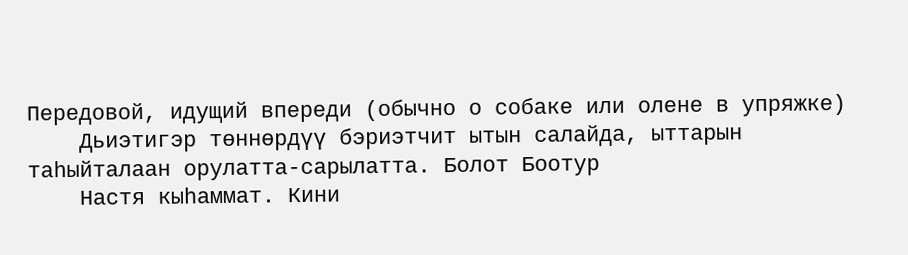Передовой, идущий впереди (обычно о собаке или олене в упряжке)
    Дьиэтигэр төннөрдүү бэриэтчит ытын салайда, ыттарын таһыйталаан орулатта-сарылатта. Болот Боотур
    Настя кыһаммат. Кини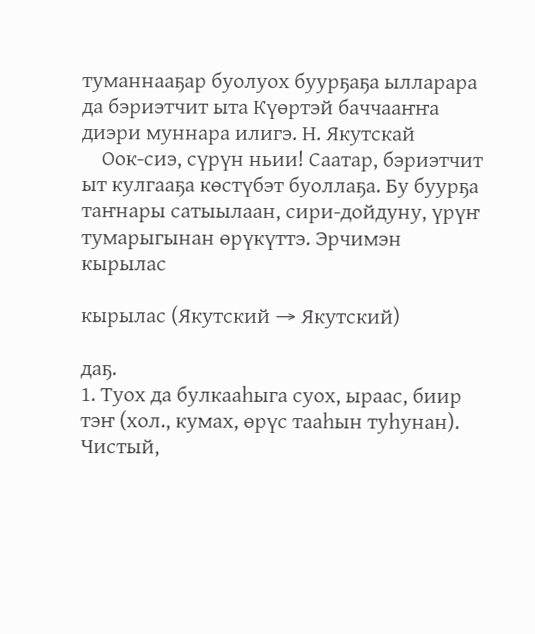туманнааҕар буолуох буурҕаҕа ылларара да бэриэтчит ыта Күөртэй баччааҥҥа диэри муннара илигэ. Н. Якутскай
    Оок-сиэ, сүрүн ньии! Саатар, бэриэтчит ыт кулгааҕа көстүбэт буоллаҕа. Бу буурҕа таҥнары сатыылаан, сири-дойдуну, үрүҥ тумарыгынан өрүкүттэ. Эрчимэн
кырылас

кырылас (Якутский → Якутский)

даҕ.
1. Туох да булкааһыга суох, ыраас, биир тэҥ (хол., кумах, өрүс тааһын туһунан). Чистый,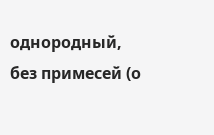однородный, без примесей (о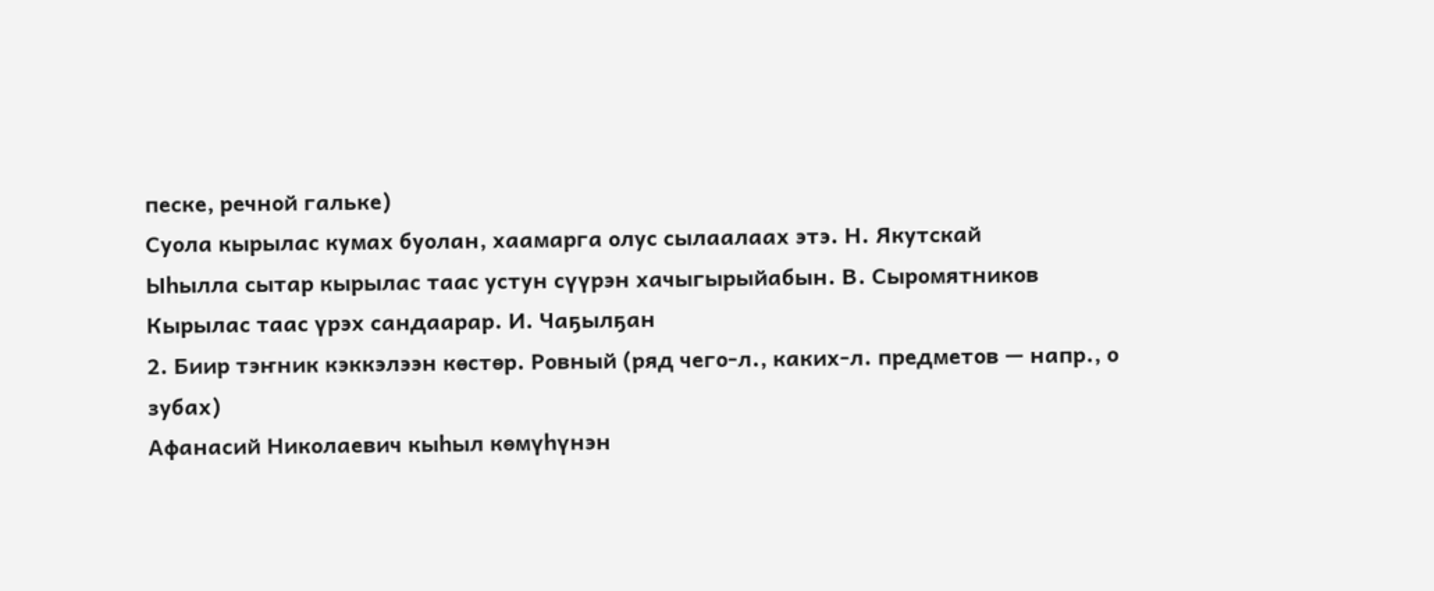песке, речной гальке)
Суола кырылас кумах буолан, хаамарга олус сылаалаах этэ. Н. Якутскай
Ыһылла сытар кырылас таас устун сүүрэн хачыгырыйабын. В. Сыромятников
Кырылас таас үрэх сандаарар. И. Чаҕылҕан
2. Биир тэҥник кэккэлээн көстөр. Ровный (ряд чего-л., каких-л. предметов — напр., о зубах)
Афанасий Николаевич кыһыл көмүһүнэн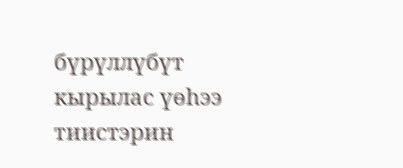бүрүллүбүт кырылас үөһээ тиистэрин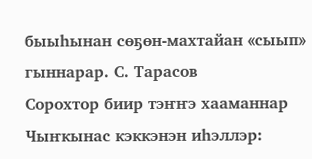быыһынан сөҕөн-махтайан «сыып» гыннарар. С. Тарасов
Сорохтор биир тэҥҥэ хааманнар Чыҥкынас кэккэнэн иһэллэр: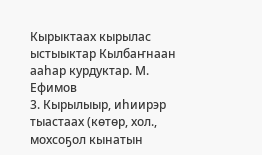Кырыктаах кырылас ыстыыктар Кылбаҥнаан ааһар курдуктар. М. Ефимов
3. Кырылыыр, иһиирэр тыастаах (көтөр, хол., мохсоҕол кынатын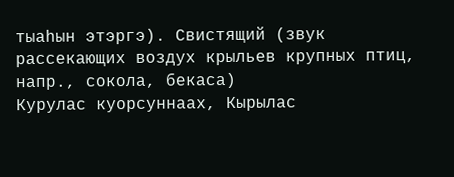тыаһын этэргэ). Свистящий (звук рассекающих воздух крыльев крупных птиц, напр., сокола, бекаса)
Курулас куорсуннаах, Кырылас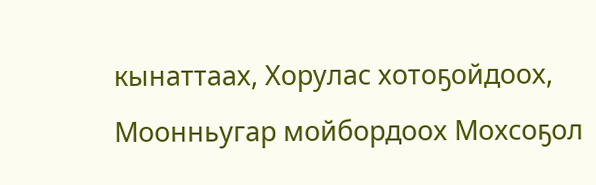кынаттаах, Хорулас хотоҕойдоох, Моонньугар мойбордоох Мохсоҕол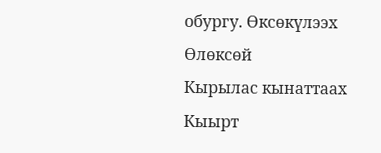обургу. Өксөкүлээх Өлөксөй
Кырылас кынаттаах Кыырт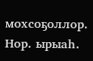мохсоҕоллор. Нор. ырыаһ.